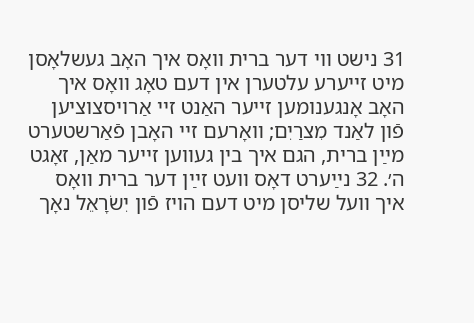31 נישט װי דער ברית װאָס איך האָב געשלאָסן מיט זײערע עלטערן אין דעם טאָג װאָס איך האָב אָנגענומען זײער האַנט זײ אַרױסצוציען פֿון לאַנד מִצרַיִם; װאָרעם זײ האָבן פֿאַרשטערט מײַן ברית, הגם איך בין געװען זײער מאַן, זאָגט ה׳. 32 נײַערט דאָס װעט זײַן דער ברית װאָס איך װעל שליסן מיט דעם הױז פֿון יִשׂרָאֵל נאָך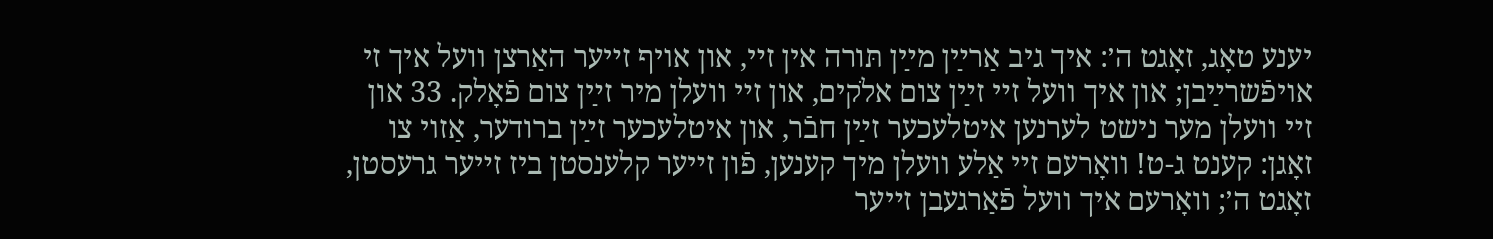יענע טאָג, זאָגט ה׳: איך גיב אַרײַן מײַן תּורה אין זײ, און אױף זײער האַרצן װעל איך זי אױפֿשרײַבן; און איך װעל זײ זײַן צום אלֹקים, און זײ װעלן מיר זײַן צום פֿאָלק. 33 און זײ װעלן מער נישט לערנען איטלעכער זײַן חבֿר, און איטלעכער זײַן ברודער, אַזױ צו זאָגן: קענט ג-ט! װאָרעם זײ אַלע װעלן מיך קענען, פֿון זײער קלענסטן ביז זײער גרעסטן, זאָגט ה׳; װאָרעם איך װעל פֿאַרגעבן זײער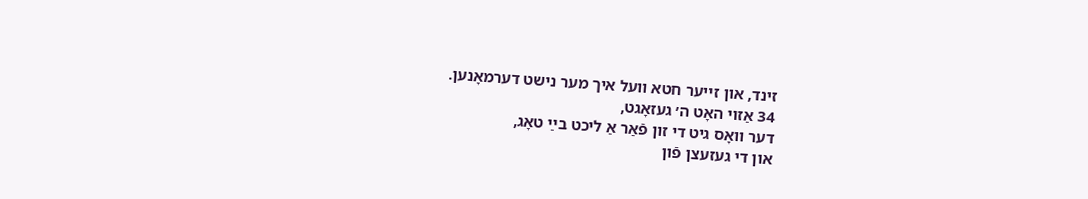זינד, און זײער חטא װעל איך מער נישט דערמאָנען.
34 אַזױ האָט ה׳ געזאָגט,
דער װאָס גיט די זון פֿאַר אַ ליכט בײַ טאָג,
און די געזעצן פֿון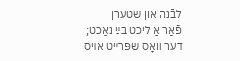לבֿנה און שטערן
פֿאַר אַ ליכט בײַ נאַכט;
דער װאָס שפּרײט אױס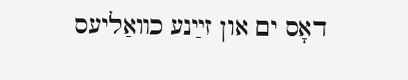דאָס ים און זײַנע כװאַליעס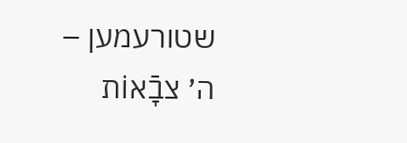שטורעמען –
ה׳ צבָֿאוֹת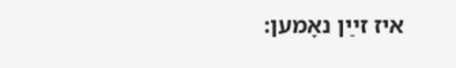איז זײַן נאָמען: